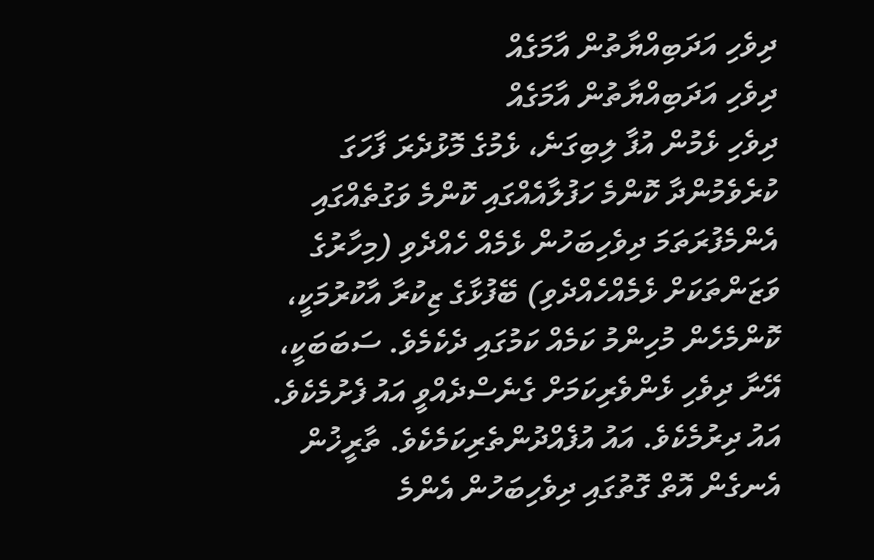ދިވެހި އަދަބިއްޔާތުން އާމަގެއް
ދިވެހި އަދަބިއްޔާތުން އާމަގެއް
ދިވެހި ޅެމުން އުފާ ލިބިގަނެ، ޅެމުގެ މޮޅުދެރަ ފާހަގަ ކުރެވެމުންދާ ކޮންމެ ހަފުލާއެއްގައި ކޮންމެ ވަގުތެއްގައި އެންމެފުރަތަމަ ދިވެހިބަހުން ޅެމެއް ހެއްދެވި (މިހާރުގެ ވަޒަންތަކަށް ޅެމެއްހެއްދެވި) ބޭފުޅާގެ ޒިކުރާ އާކުރުމަކީ، ކޮންމެހެން މުހިންމު ކަމެއް ކަމުގައި ދެކެމެވެ. ސަބަބަކީ، އޭނާ ދިވެހި ޅެންވެރިކަމަށް ގެނެސްދެއްވީ އައު ފެށުމެކެވެ. އައު ދިރުމެކެވެ. އައު އުފެއްދުންތެރިކަމެކެވެ. ތާރީޚުން އެނގެން އޮތް ގޮތުގައި ދިވެހިބަހުން އެންމެ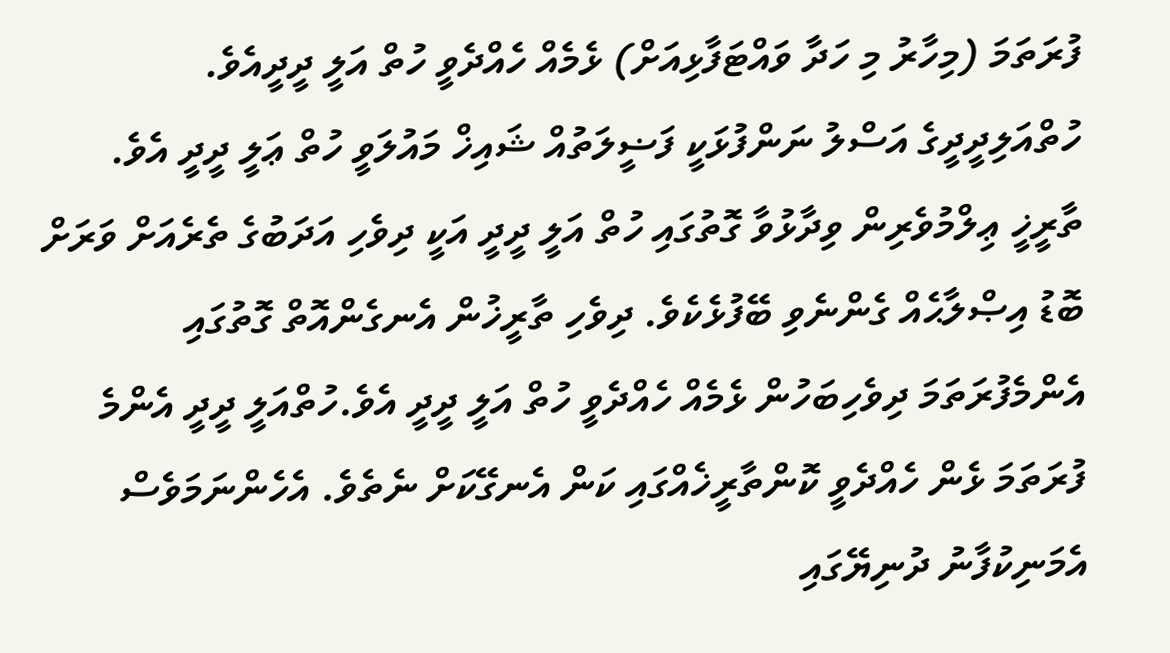ފުރަތަމަ (މިހާރު މި ހަދާ ވައްޓަފާޅިއަށް) ޅެމެއް ހެއްދެވީ ހުތް އަލީ ދީދީއެވެ. ހުތްއަލިދީދީގެ އަސްލު ނަންފުޅަކީ ފަޟީލަތުއް ޝައިޚް މައުލަވީ ހުތް ޢަލީ ދީދީ އެވެ. ތާރީޚީ ޢިލްމުވެރިން ވިދާޅުވާ ގޮތުގައި ހުތް އަލީ ދީދީ އަކީ ދިވެހި އަދަބުގެ ތެރެއަށް ވަރަށް ބޮޑު އިޞްލާޙެއް ގެންނެވި ބޭފުޅެކެވެ. ދިވެހި ތާރީޚުން އެނގެންއޮތް ގޮތުގައި އެންމެފުރަތަމަ ދިވެހިބަހުން ޅެމެއް ހެއްދެވީ ހުތް އަލީ ދީދީ އެވެ.ހުތްއަލީ ދީދީ އެންމެ ފުރަތަމަ ޅެން ހެއްދެވީ ކޮންތާރީޚެއްގައި ކަން އެނގޭކަށް ނެތެވެ. އެހެންނަމަވެސް އެމަނިކުފާނު ދުނިޔޭގައި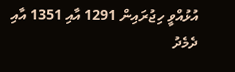އުޅުއްވީ ހިޖުރައިން 1291 އާއި 1351 އާއި ދެމެދު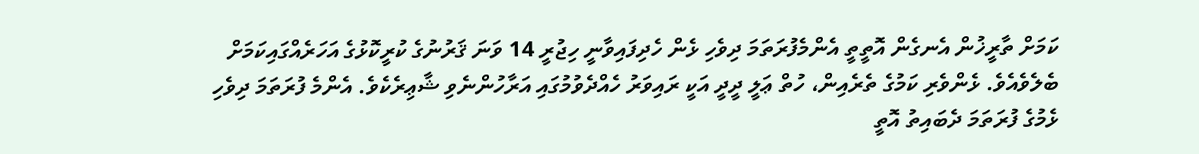ކަމަށް ތާރީޚުން އެނގެން އޮތީތީ އެންމެފުރަތަމަ ދިވެހި ޅެން ހެދިފައިވާނީ ހިޖުރީ 14 ވަނަ ޤަރުނުގެ ކުރީކޮޅުގެ އަހަރެއްގައިކަމަށް ބެލެވެއެވެ. ޅެންވެރި ކަމުގެ ތެރެއިން، ހުތް ޢަލީ ދީދީ އަކީ ރައިވަރު ހެއްދެވުމުގައި އަރާހުންނެވި ޝާޢިރެކެވެ. އެންމެ ފުރަތަމަ ދިވެހި ޅެމުގެ ފުރަތަމަ ދެބައިތު އޮތީ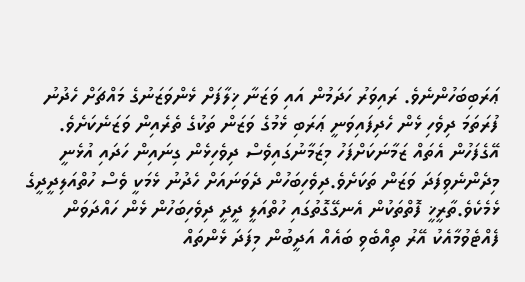ޢަރަބިބަހުންނެވެ. ރައިވަރު ހަދަމުން އައި ވަޒަނާ ޚިލާފަށް ޅެންވަޒަނުގެ މައްޗަށް ހެދުނު ފުރަތަމަ ދިވެހި ޅެން ހެދިފައިވަނީ ޢަރަބި ޅެމުގެ ވަޒަން ތަކުގެ ތެރެއިން ވަޒަނެކަށެވެ. އޭގެފަހުން އެތައް ޒަމާނަކަށްފަހު މިޒަމާނުގައިވެސް ދިވެހިޅެން ގިނައިން ހަދައި އުޅެނީ މިދެންނެވިފަދަ ވަޒަން ތަކަށެވެ.ދިވެހިބަހުން ދެވަނައަށް ހެދުނު ޅެމަކީ ވެސް ހުތްއަލިދީދީގެ ޅެމެކެވެ.ތާރީޚީ ފޮތްތަކުން އެނގޭގޮތުގައި ހުތްއަލީ ދީދީ ދިވެހިބަހުން ޅެން ހައްދަވަން ފެއްޓެވުމާއެކު އޭރު ތިއްބެވި ބައެއް އަދީބުން މިފަދަ ޅެންތައް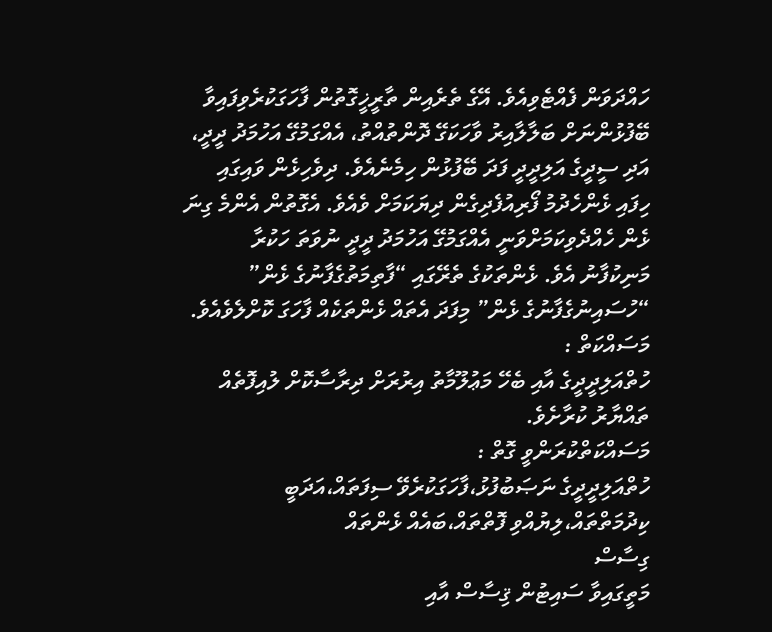ހައްދަވަން ފެއްޓެވިއެވެ. އޭގެ ތެރެއިން ތާރީޚީގޮތުން ފާހަގަކުރެވިފައިވާ ބޭފުޅުންނަށް ބަލާލާއިރު ވާހަކަގޭ ދޮންތުއްތު، އެއްގަމުގޭ އަހުމަދު ދީދީ، އަދި ސީދީގެ އަލިދީދީ ފަދަ ބޭފުޅުން ހިމެނެއެވެ. ދިވެހިޅެން ވައިގައި ހިފައި ޅެންހެދުމު ފޯރިއުފެދިގެން ދިޔަކަމަށް ވެއެވެ. އެގޮތުން އެންމެ ގިނަ ޅެން ހެއްދެވިކަމަށްވަނީ އެއްގަމުގޭ އަހުމަދު ދީދީ ނުވަތަ ހަކުރާ މަނިކުފާނު އެވެ. ޅެންތަކުގެ ތެރޭގައި “ފާތިމަތުގެފާނުގެ ޅެން” “ހުސައިނުގެފާނުގެ ޅެން” މިފަދަ އެތައް ޅެންތަކެއް ފާހަގަ ކޮށްލެވެއެވެ.
މަސައްކަތް :
ހުތްއަލިދީދީގެ އާއި ބެހޭ މަޢުލޫމާތު އިރުރަށް ދިރާސާކޮށް ލުއިފޮތެއް ތައްޔާރު ކުރާށެވެ.
މަސައްކަތްކުރަންވީ ގޮތް :
ހުތްއަލިދީދީގެ ނަޞަބުފުޅު،ފާހަގަކުރެވޭ ސިފަތައް،އަދަބީ ކިދުމަތްތައް،ލިޔުއްވި ފޮތްތައް،ބައެއް ޅެންތައް
ގިސާސް
މަތީގައިވާ ސައިޓުން ޤިސާސް އާއި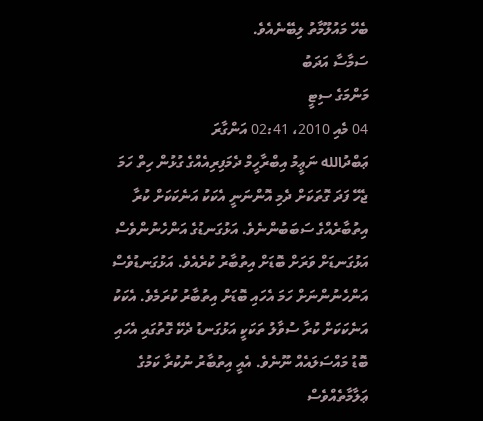ބެހޭ މައުލޫމާތު ލިބޭނެއެވެ.
ސަމާސާ އަދަބު
މަންމަގެ ސިޓީ
04 މެއި 2010، 02:41 އަންގާރަ
ޢަބްދުالله ނަޢީމު އިބްރާހީމް ދެމަފިރިއެއްގެ ގުޅުން ހިތް ހަމަ ޖެހޭ ފަދަ ގޮތަކަށް ދެމި އޮންނަނީ އެކަކު އަނެކަކަށް ކުރާ އިތުބާރެއްގެ ސަބަބުންނެވެ. އަޅުގަނޑުގެ އަންހެނުންވެސް އަޅުގަނޑަށް ވަރަށް ބޮޑަށް އިތުބާރު ކުރެއެވެ. އަޅުގަނޑުވެސް އަންހެނުންނަށް ހަމަ އެހައި ބޮޑަށް އިތުބާރު ކުރަމެވެ. އެކަކު އަނެކަކަށް ކުރާ ސުވާލު ތަކަކީ އަޅުގަނޑު ދެކޭ ގޮތުގައި އެހައި ބޮޑު މައްސަލައެއް ނޫނެވެ. އެއީ އިތުބާރު ނުކުރާ ކަމުގެ ޢަލާމާތެއްވެސް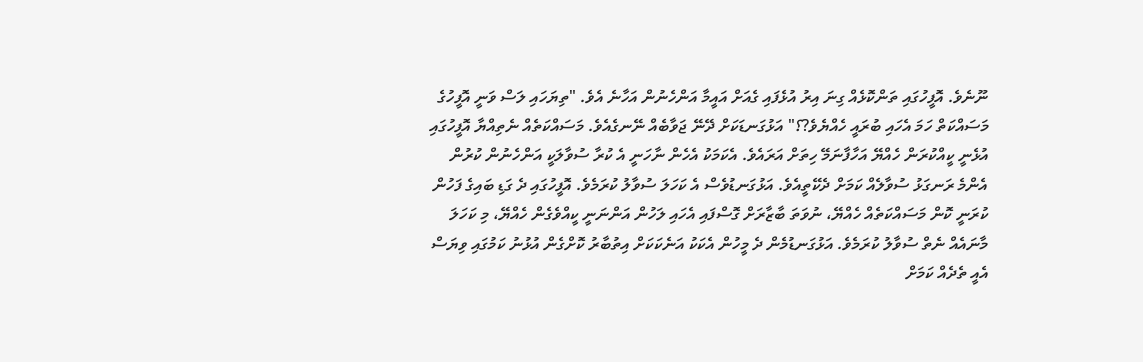ނޫނެވެ. އޮފީހުގައި ތަންކޮޅެއް ގިނަ އިރު އުޅެފައި ގެއަށް އައީމާ އަންހެނުން އަހާނެ އެވެ. "ތިޔަހައި ލަސް ވަނީ އޮފީހުގެ މަސައްކަތް ހަމަ އެހައި ބުރައީ ހެއްޔެވެ?؟" އަޅުގަނޑަކަށް ދޭނޭ ޖަވާބެއް ނޭނގެއެވެ. މަސައްކަތެއް ނެތިއްޔާ އޮފީހުގައި އުޅެނީ ކީއްކުރަން ހެއްޔޭ އަހާފާނަމޭ ހިތަށް އަރައެވެ. އެކަމަކު އެހެން ނާހަނީ އެ ކުރާ ސުވާލަކީ އަންހެނުން ކުރުން އެންމެ ރަނގަޅު ސުވާލެއް ކަމަށް ދެކޭތީއެވެ. އަޅުގަނޑުވެސް އެ ކަހަލަ ސުވާލު ކުރަމެވެ. އޮފީހުގައި ދެ ގަޑި ބައިގެ ފަހުން ކުރަނީ ކޮން މަސައްކަތެއް ހެއްޔޭ، ނުވަތަ ބާޒާރަށް ގޮސްފައި އެހައި ލަހުން އަންނަނީ ކީއްވެގެން ހެއްޔޭ، މި ކަހަލަ މާނައެއް ނެތް ސުވާލު ކުރަމެވެ. އަޅުގަނޑުމެން ދެ މީހުން އެކަކު އަނެކަކަށް އިތުބާރު ކޮށްގެން އުޅުނު ކަމުގައި ވިޔަސް އެއީ ތެދެއް ކަމަށް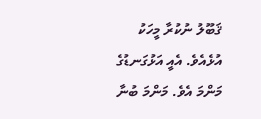ޤަބޫލު ނުކުރާ މީހަކު އުޅެއެވެ. އެއީ އަޅުގަނޑުގެ މަންމަ އެވެ. މަންމަ ބުނާ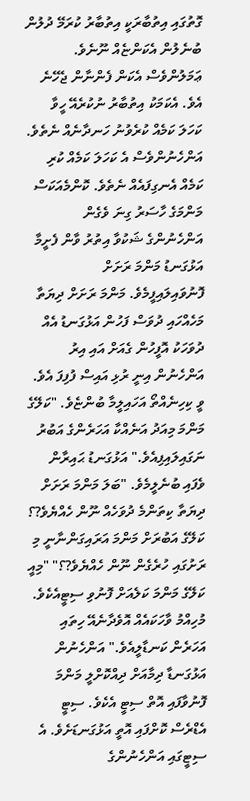ގޮތުގައި އިތުބާރަކީ އިތުބާރު ކުރަމޭ ދުލުން ބުނެލުން އެކަންޏެއް ނޫނެވެ. ޢަމަލުންވެސް އެކަން ފެންނާން ޖެހޭނެ އެވެ. އެކަމަކު އިތުބާރު ނުކުރެއޭ ހީވާ ކަހަލަ ކަމެއް ކުރެވުނު ހަނދާނެއް ނެތެވެ. އަންހެނުންވެސް އެ ކަހަލަ ކަމެއް ކުރި ކަމެއް އެނގިފައެއް ނެތެވެ. ކޮންމެއަކަސް މަންމަގެ ހާސަރު ގިނަ ވެގެން އަންހެނުންގެ ޝަކުވާ އިތުރު ވާން ފެށީމާ އަޅުގަނޑު މަންމަ ރަށަށް ފޮނުވައިލައިފީމެވެ. މަންމަ ރަށަށް ދިޔަތާ މަހެއްހައި ދުވަސް ފަހުން އަޅުގަނޑު އެއް ދުވަހަކު އޮފީހުން ގެއަށް އައި އިރު އަންހެނުން އިނީ ރުޅި އައިސް ފުފިފަ އެވެ. ވީ ކިހިނެއްތޯ އަހައިލީމާ ބުންޏެވެ. "ކަލޭގެ މަންމަ މިއަދު އަނެއްކާ އަހަރެންގެ އަބުރު ނަގައިލައިފިއެވެ." އަޅުގަނޑު ޙައިރާން ވެފައި ބުނެލީމެވެ. "ބަލަ މަންމަ ރަށަށް ދިޔަތާ ކިތަންމެ ދުވަހެއް ނޫން ހެއްޔެވެ?؟ ކަލޭގެ އަބުރަށް މަންމަ އަރައިގަންނާނީ މި ރަށުގައި ހުރެގެން ނޫން ހެއްޔެވެ?؟" "މިއީ ކަލޭގެ މަންމަ ކަލެއަށް ފޮނުވި ސިޓީއެކެވެ. މުހިއްމު ވާހަކައެއް އޮވެދާނެއޭ ހިތައި އަހަރެން ކަނޑާލީއެވެ." އަންހެނުން އަޅުގަނޑާ ދިމާއަށް ދިއްކޮށްލީ މަންމަ ފޮނުވާފައި އޮތް ސިޓީ އެކެވެ. ސިޓީ އެޑްރެސް ކޮށްފައި އޮތީ އަޅުގަނޑަށެވެ. އެ ސިޓީގައި އަންހެނުންގެ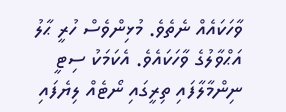ވާހަކައެއް ނެތެވެ. މުޅިންވެސް ހުރީ ޙާލު އަޙްވާލުގެ ވާހަކައެވެ. އެކަމަކު ސިޓީ ނިންމާލާފައި ތިރީގައި ނޯޓެއް ލިޔެފައި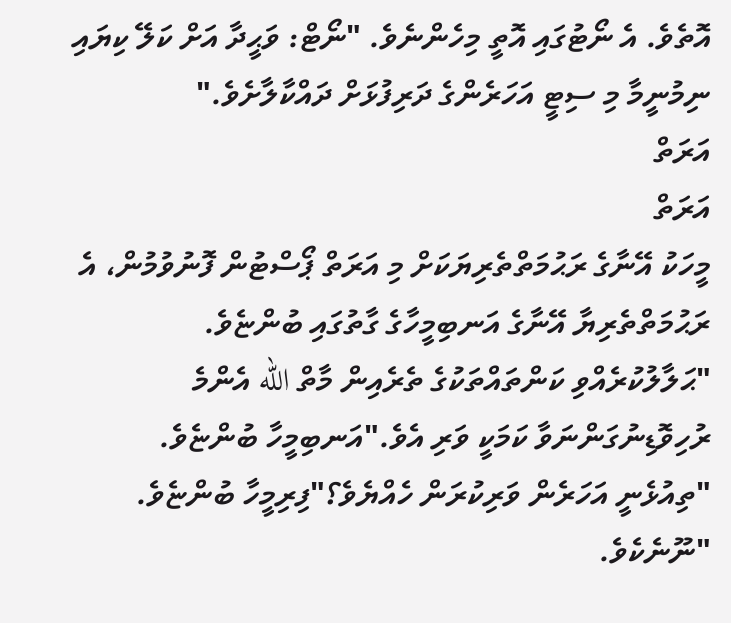އޮތެވެ. އެ ނޯޓުގައި އޮތީ މިހެންނެވެ. "ނޯޓް: ވަޙީދާ އަށް ކަލޭ ކިޔައި ނިމުނީމާ މި ސިޓީ އަހަރެންގެ ދަރިފުޅަށް ދައްކާލާށެވެ."
އަރަތް
އަރަތް
މީހަކު އޭނާގެ ރަޙުމަތްތެރިޔަކަށް މި އަރަތް ޕޯސްޓުން ފޮނުވުމުން، އެ ރަޙުމަތްތެރިޔާ އޭނާގެ އަނބިމީހާގެ ގާތުގައި ބުންޏެވެ. "ޙަލާލުކުރެއްވި ކަންތައްތަކުގެ ތެރެއިން މާތް الله އެންމެ ރުހިވޮޑިނުގަންނަވާ ކަމަކީ ވަރި އެވެ."އަނބިމީހާ ބުންޏެވެ. "ތިއުޅެނީ އަހަރެން ވަރިކުރަން ހެއްޔެވެ؟"ފިރިމީހާ ބުންޏެވެ. "ނޫނެކެވެ.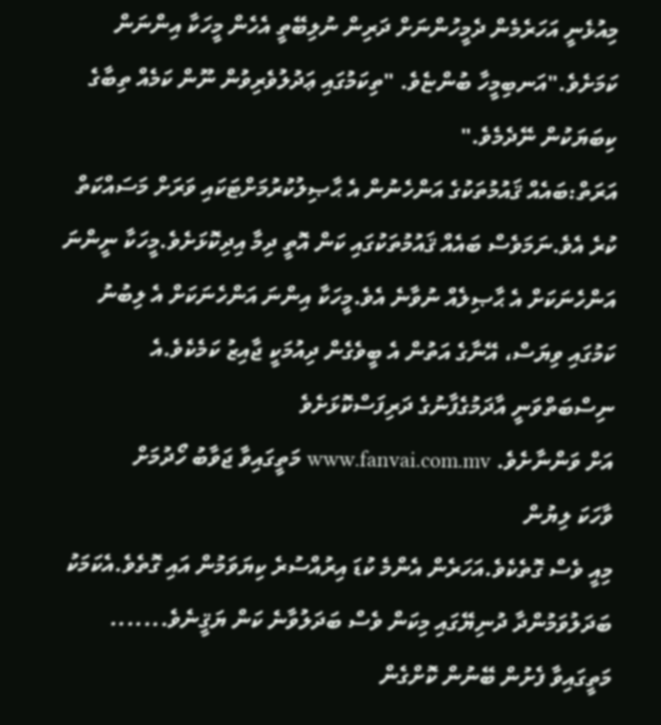މިއުޅެނީ އަހަރެމެން ދެމީހުންނަށް ދަރިން ނުލިބޭތީ އެހެން މީހަކާ އިންނަން ކަމަށެވެ."އަނބިމީހާ ބުންޏެވެ. "ތިކަމުގައި ޢަދުލުވެރިވުން ނޫން ކަމެއް ތިބާގެ ކިބަޔަކުން ނޭދެމެވެ."
އަރަތް:ބައެއް ޤައުމުތަކުގެ އަންހެނުން އެ ޙާޞިލުކުރުމަށްޓަކައި ވަރަށް މަސައްކަތް ކުރެ އެވެ.ނަމަވެސް ބައެއް ޤައުމުތަކުގައި ކަން އޮތީ ދިމާ އިދިކޮޅަށެވެ.މީހަކާ ނީންނަ އަންހެނަކަށް އެ ޙާޞިލެއް ނުވާނެ އެވެ.މީހަކާ އިންނަ އަންހެނަކަށް އެ ލިބުނު ކަމުގައި ވިޔަސް، އޭނާގެ އަތުން އެ ބީވެގެން ދިއުމަކީ ޖާއިޒު ކަމެކެވެ.އެ ނިސްބަތްވަނީ އާދަމުގެފާނުގެ ދަރިފަސްކޮޅަށެވެ
އަށް ވަންނާށެވެ. www.fanvai.com.mv މަތީގައިވާ ޖަވާބު ހޯދުމަށް
ވާހަކަ ލިޔުން
މިއީ ވެސް ގޮތެކެވެ.އަހަރެން އެންމެ ކުޑަ އިރުއްސުރެ ކިޔަވަމުން އައި ގޮތެވެ.އެކަމަކު ބަދަލުވަމުންދާ ދުނިޔޭގައި މިކަން ވެސް ބަދަލުވާނެ ކަން ޔަޤީނެވެ.......
މަތީގައިވާ ފެށުން ބޭނުން ކޮށްގެން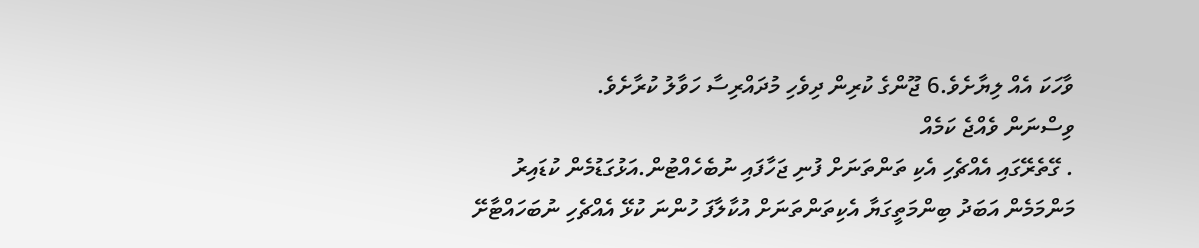ވާހަކަ އެއް ލިޔާށެވެ.6 ޖޫންގެ ކުރިން ދިވެހި މުދައްރިސާ ހަވާލު ކުރާށެވެ.
ވިސްނަން ވެއްޖެ ކަމެއް
. ގޭތެރޭގައި އެއްޗެހި އެކި ތަންތަނަށް ފުނި ޖަހާފައި ނުބެހެއްޓުން.އަޅުގަޑުމެން ކުޑައިރު މަންމަމެން އަބަދު ބިންމަތީގަޔާ އެކިތަންތަނަށް އުކާލާފަ ހުންނަ ކުޅޭ އެއްޗެހި ނުބަހައްޓާށޭ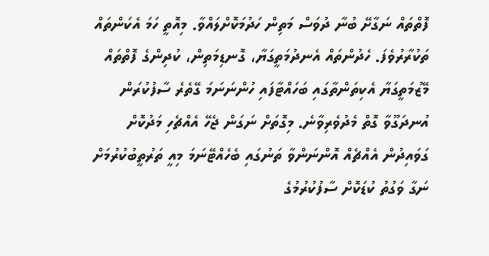ފޮތްތައް ނަގާށޭ ބުނާ ދުވަސް މަތިން ހަދުމަކޮށްލައްވާ. މިއޮތީ ހަމަ އެކަންތައް ތަކުރާރުވެފަ. ހެދުންތައް އެނދުމަތީގަޔާ، ގޮނޑިމަތިން، ކުދިންގެ ފޮތްތައް މޭޒުމަތީގަޔާ އެކިތަންތާގައި ބަހައްޓާފައި ހުންނަނަމަ ގޭތެރެ ސާފުކުރަން އުނދަގޫވާ ގޮތް މެދުވެރިވާނެ. މިގޮތަށް ނަގަން ޖެހޭ އެއްޗެހި މަދުކޮށް ގަވައިދުން އެއްޗެއް އޮންނަންވާ ތަނުގައި ބެހެއްޓޭނަމަ މިއީ ތަރުތީބުކުރުމަށް ނަގާ ވަގުތު ކުޑަކޮށް ސާފުކުރުމުގެ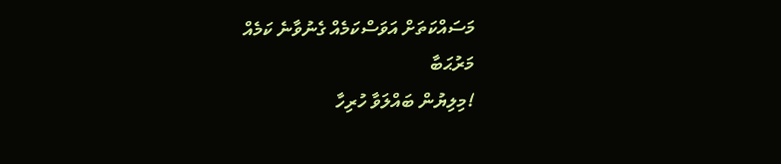މަސައްކަތަށް އަވަސްކަމެއް ގެނުވާނެ ކަމެއް
މަރުޙަބާ
!މިލިޔުން ބައްލަވާ ހުރިހާ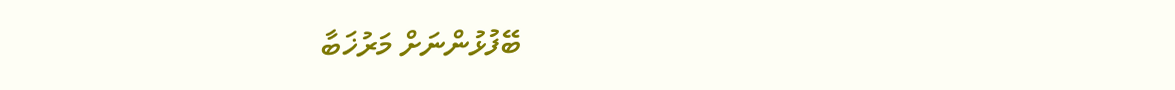ބޭފުޅުންނަށް މަރުޚަބާ